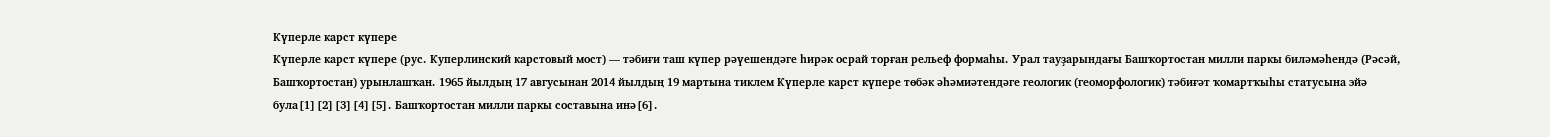Күперле карст күпере
Күперле карст күпере (рус. Куперлинский карстовый мост) — тәбиғи таш күпер рәүешендәге һирәк осрай торған рельеф формаһы. Урал тауҙарындағы Башҡортостан милли паркы биләмәһендә (Рәсәй, Башҡортостан) урынлашҡан. 1965 йылдың 17 авгусынан 2014 йылдың 19 мартына тиклем Күперле карст күпере төбәк әһәмиәтендәге геологик (геоморфологик) тәбиғәт ҡомартҡыһы статусына эйә була[1][2][3][4][5]. Башҡортостан милли паркы составына инә[6].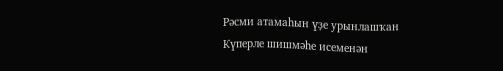Рәсми атамаһын үҙе урынлашҡан Күперле шишмәһе исеменән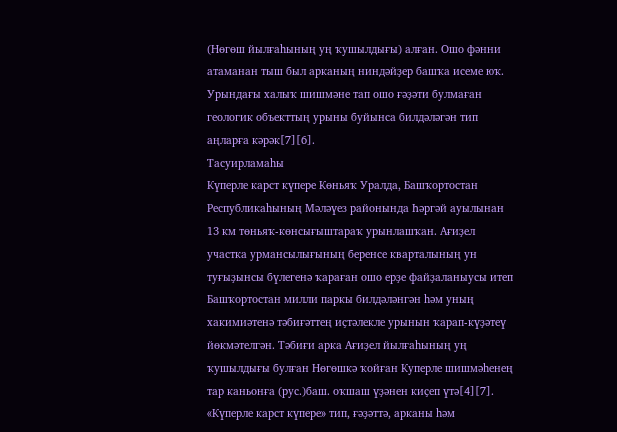(Нөгөш йылғаһының уң ҡушылдығы) алған. Ошо фәнни атаманан тыш был арканың ниндәйҙер башҡа исеме юҡ. Урындағы халыҡ шишмәне тап ошо ғәҙәти булмаған геологик объекттың урыны буйынса билдәләгән тип аңларға кәрәк[7][6].
Тасуирламаһы
Күперле карст күпере Көньяҡ Уралда, Башҡортостан Республикаһының Мәләүез районында Һәргәй ауылынан 13 км төньяҡ-көнсығыштараҡ урынлашҡан. Ағиҙел участка урмансылығының беренсе кварталының ун туғыҙынсы бүлегенә ҡараған ошо ерҙе файҙаланыусы итеп Башҡортостан милли паркы билдәләнгән һәм уның хакимиәтенә тәбиғәттең иҫтәлекле урынын ҡарап-күҙәтеү йөкмәтелгән. Тәбиғи арка Ағиҙел йылғаһының уң ҡушылдығы булған Нөгөшкә ҡойған Куперле шишмәһенең тар каньонға (рус.)баш. оҡшаш үҙәнен киҫеп үтә[4][7].
«Күперле карст күпере» тип, ғәҙәттә, арканы һәм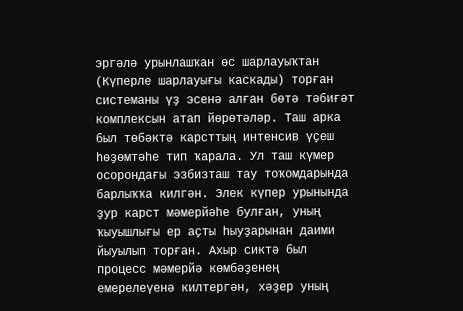эргәлә урынлашҡан өс шарлауыҡтан (Күперле шарлауығы каскады) торған системаны үҙ эсенә алған бөтә тәбиғәт комплексын атап йөрөтәләр. Таш арка был төбәктә карсттың интенсив үҫеш һөҙөмтәһе тип ҡарала. Ул таш күмер осорондағы эзбизташ тау тоҡомдарында барлыҡҡа килгән. Элек күпер урынында ҙур карст мәмерйәһе булған, уның ҡыуышлығы ер аҫты һыуҙарынан даими йыуылып торған. Ахыр сиктә был процесс мәмерйә көмбәҙенең емерелеүенә килтергән, хәҙер уның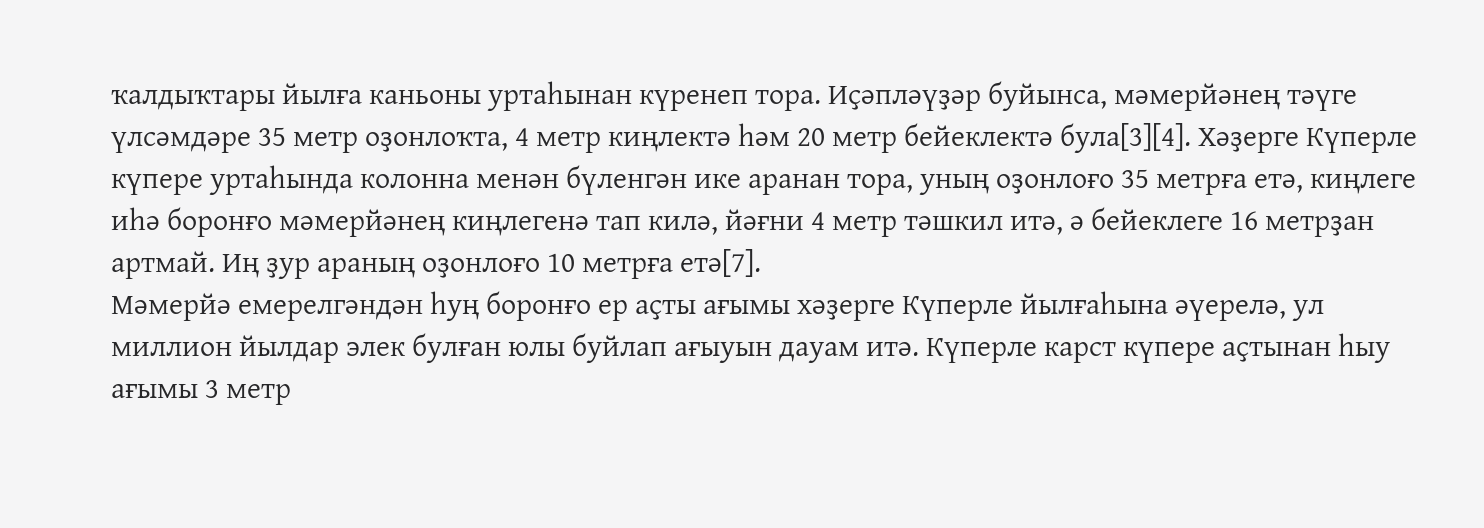ҡалдыҡтары йылға каньоны уртаһынан күренеп тора. Иҫәпләүҙәр буйынса, мәмерйәнең тәүге үлсәмдәре 35 метр оҙонлоҡта, 4 метр киңлектә һәм 20 метр бейеклектә була[3][4]. Хәҙерге Күперле күпере уртаһында колонна менән бүленгән ике аранан тора, уның оҙонлоғо 35 метрға етә, киңлеге иһә боронғо мәмерйәнең киңлегенә тап килә, йәғни 4 метр тәшкил итә, ә бейеклеге 16 метрҙан артмай. Иң ҙур араның оҙонлоғо 10 метрға етә[7].
Мәмерйә емерелгәндән һуң боронғо ер аҫты ағымы хәҙерге Күперле йылғаһына әүерелә, ул миллион йылдар элек булған юлы буйлап ағыуын дауам итә. Күперле карст күпере аҫтынан һыу ағымы 3 метр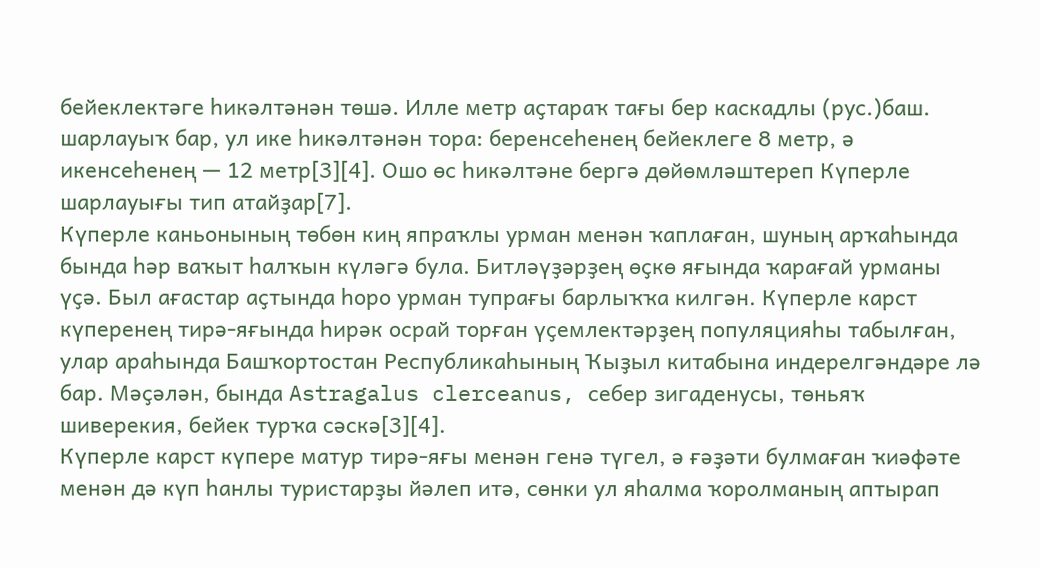бейеклектәге һикәлтәнән төшә. Илле метр аҫтараҡ тағы бер каскадлы (рус.)баш. шарлауыҡ бар, ул ике һикәлтәнән тора: беренсеһенең бейеклеге 8 метр, ә икенсеһенең — 12 метр[3][4]. Ошо өс һикәлтәне бергә дөйөмләштереп Күперле шарлауығы тип атайҙар[7].
Күперле каньонының төбөн киң япраҡлы урман менән ҡаплаған, шуның арҡаһында бында һәр ваҡыт һалҡын күләгә була. Битләүҙәрҙең өҫкө яғында ҡарағай урманы үҫә. Был ағастар аҫтында һоро урман тупрағы барлыҡҡа килгән. Күперле карст күперенең тирә-яғында һирәк осрай торған үҫемлектәрҙең популяцияһы табылған, улар араһында Башҡортостан Республикаһының Ҡыҙыл китабына индерелгәндәре лә бар. Мәҫәлән, бында Astragalus clerceanus, себер зигаденусы, төньяҡ шиверекия, бейек турҡа сәскә[3][4].
Күперле карст күпере матур тирә-яғы менән генә түгел, ә ғәҙәти булмаған ҡиәфәте менән дә күп һанлы туристарҙы йәлеп итә, сөнки ул яһалма ҡоролманың аптырап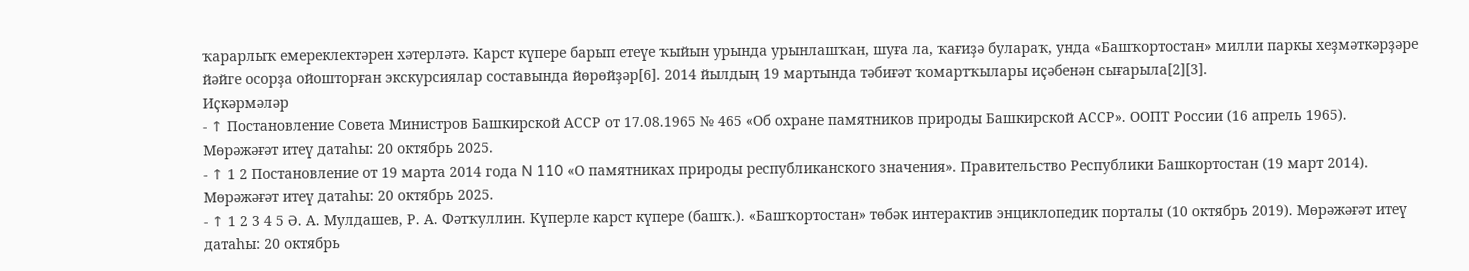ҡарарлыҡ емереклектәрен хәтерләтә. Карст күпере барып етеүе ҡыйын урында урынлашҡан, шуға ла, ҡағиҙә булараҡ, унда «Башҡортостан» милли паркы хеҙмәткәрҙәре йәйге осорҙа ойошторған экскурсиялар составында йөрөйҙәр[6]. 2014 йылдың 19 мартында тәбиғәт ҡомартҡылары иҫәбенән сығарыла[2][3].
Иҫкәрмәләр
- ↑ Постановление Совета Министров Башкирской АССР от 17.08.1965 № 465 «Об охране памятников природы Башкирской АССР». ООПТ России (16 апрель 1965). Мөрәжәғәт итеү датаһы: 20 октябрь 2025.
- ↑ 1 2 Постановление от 19 марта 2014 года N 110 «О памятниках природы республиканского значения». Правительство Республики Башкортостан (19 март 2014). Мөрәжәғәт итеү датаһы: 20 октябрь 2025.
- ↑ 1 2 3 4 5 Ә. А. Мулдашев, Р. А. Фәтҡуллин. Күперле карст күпере (башҡ.). «Башҡортостан» төбәк интерактив энциклопедик порталы (10 октябрь 2019). Мөрәжәғәт итеү датаһы: 20 октябрь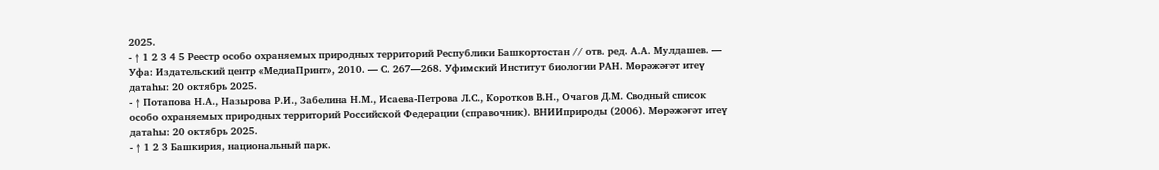2025.
- ↑ 1 2 3 4 5 Реестр особо охраняемых природных территорий Республики Башкортостан // отв. ред. А.А. Мулдашев. — Уфа: Издательский центр «МедиаПринт», 2010. — С. 267—268. Уфимский Институт биологии РАН. Мөрәжәғәт итеү датаһы: 20 октябрь 2025.
- ↑ Потапова Н.А., Назырова Р.И., Забелина Н.М., Исаева-Петрова Л.С., Коротков В.Н., Очагов Д.М. Сводный список особо охраняемых природных территорий Российской Федерации (справочник). ВНИИприроды (2006). Мөрәжәғәт итеү датаһы: 20 октябрь 2025.
- ↑ 1 2 3 Башкирия, национальный парк.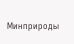Минприроды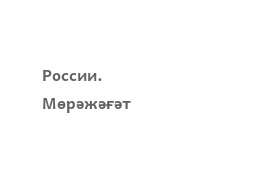России. Мөрәжәғәт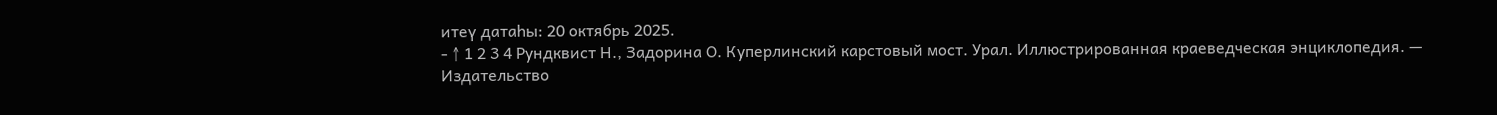итеү датаһы: 20 октябрь 2025.
- ↑ 1 2 3 4 Рундквист Н., Задорина О. Куперлинский карстовый мост. Урал. Иллюстрированная краеведческая энциклопедия. — Издательство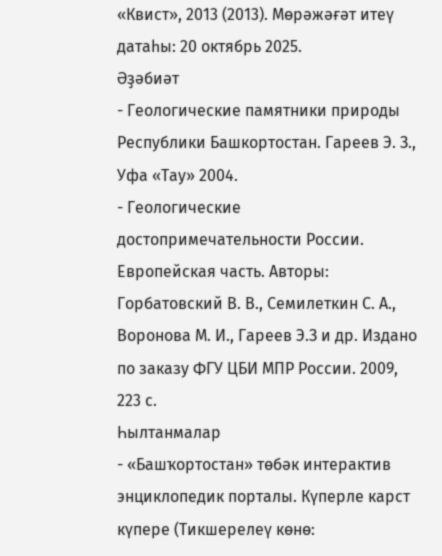«Квист», 2013 (2013). Мөрәжәғәт итеү датаһы: 20 октябрь 2025.
Әҙәбиәт
- Геологические памятники природы Республики Башкортостан. Гареев Э. З., Уфа «Тау» 2004.
- Геологические достопримечательности России. Европейская часть. Авторы: Горбатовский В. В., Семилеткин С. А., Воронова М. И., Гареев Э.З и др. Издано по заказу ФГУ ЦБИ МПР России. 2009, 223 с.
Һылтанмалар
- «Башҡортостан» төбәк интерактив энциклопедик порталы. Күперле карст күпере (Тикшерелеү көнө: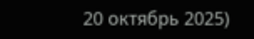20 октябрь 2025)